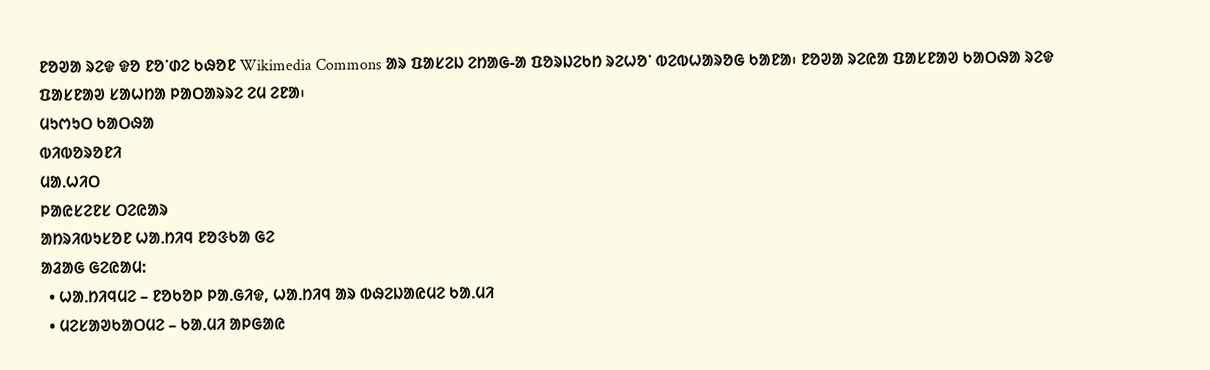ᱱᱚᱣᱟ ᱨᱮᱫ ᱫᱚ ᱱᱚᱸᱰᱮ ᱠᱷᱚᱱ Wikimedia Commons ᱟᱨ ᱯᱟᱥᱮᱡ ᱮᱴᱟᱜ-ᱟ ᱯᱚᱨᱡᱮᱠᱴ ᱨᱮᱦᱚᱸ ᱵᱮᱵᱦᱟᱨᱚᱜ ᱠᱟᱱᱟ᱾ ᱱᱚᱣᱟ ᱨᱮᱭᱟ ᱯᱟᱥᱱᱟᱣ ᱠᱟᱛᱷᱟ ᱨᱮᱫ ᱯᱟᱥᱱᱟᱣ ᱥᱟᱦᱴᱟ ᱞᱟᱛᱟᱨᱨᱮ ᱮᱢ ᱮᱱᱟ᱾
ᱢᱩᱬᱩᱛ ᱠᱟᱛᱷᱟ
ᱵᱤᱵᱚᱨᱚᱱᱤ
ᱢᱟᱹᱦᱤᱛ
ᱞᱟᱭᱥᱮᱱᱥ ᱛᱮᱭᱟᱨ
ᱟᱴᱨᱤᱵᱩᱥᱚᱱ ᱦᱟᱹᱴᱤᱧ ᱱᱚᱝᱠᱟ ᱜᱮ
ᱟᱲᱟᱜ ᱜᱮᱭᱟᱢ:
  • ᱦᱟᱹᱴᱤᱧᱢᱮ – ᱱᱚᱠᱚᱞ ᱞᱟᱹᱜᱤᱫ, ᱦᱟᱹᱴᱤᱧ ᱟᱨ ᱵᱷᱮᱡᱟᱭᱢᱮ ᱠᱟᱹᱢᱤ
  • ᱢᱮᱥᱟᱣᱠᱟᱛᱢᱮ – ᱠᱟᱹᱢᱤ ᱟᱞᱜᱟᱭ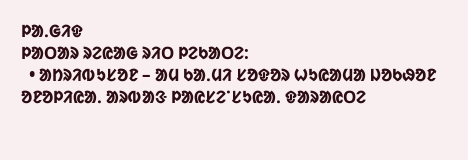ᱞᱟᱹᱜᱤᱫ
ᱞᱟᱛᱟᱨ ᱨᱮᱭᱟᱜ ᱨᱤᱛ ᱞᱮᱠᱟᱛᱮ:
  • ᱟᱴᱨᱤᱵᱩᱥᱚᱱ – ᱟᱢ ᱠᱟᱹᱢᱤ ᱥᱚᱫᱚᱨ ᱦᱩᱭᱟᱢᱟ ᱡᱚᱠᱷᱚᱱ ᱚᱱᱚᱞᱤᱭᱟᱹ ᱟᱨᱵᱟᱝ ᱞᱟᱭᱥᱮᱸᱥᱩᱭᱟᱹ ᱫᱟᱨᱟᱭᱛᱮ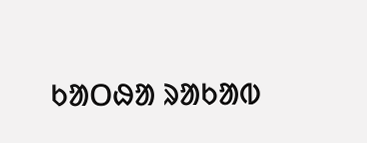ᱠᱟᱛᱷᱟ ᱨᱟᱠᱟᱵ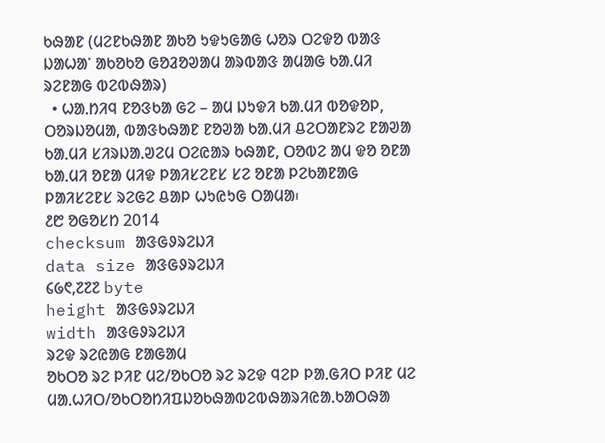ᱠᱷᱟᱱ (ᱢᱮᱱᱠᱷᱟᱱ ᱟᱠᱚ ᱩᱫᱩᱜᱟᱜ ᱦᱚᱨ ᱛᱮᱫᱚ ᱵᱟᱝ ᱡᱟᱦᱟᱸ ᱟᱠᱚᱠᱚ ᱜᱚᱲᱚᱣᱟᱢ ᱟᱨᱵᱟᱝ ᱟᱢᱟᱜ ᱠᱟᱹᱢᱤ ᱨᱮᱱᱟᱜ ᱵᱮᱵᱷᱟᱨ)
  • ᱦᱟᱹᱴᱤᱧ ᱱᱚᱝᱠᱟ ᱜᱮ – ᱟᱢ ᱡᱩᱫᱤ ᱠᱟᱹᱢᱤ ᱵᱚᱫᱚᱞ, ᱛᱚᱨᱡᱚᱢᱟ, ᱵᱟᱝᱠᱷᱟᱱ ᱱᱚᱣᱟ ᱠᱟᱹᱢᱤ ᱪᱮᱛᱟᱱᱨᱮ ᱱᱟᱣᱟ ᱠᱟᱹᱢᱤ ᱥᱤᱨᱡᱟᱹᱣᱮᱢ ᱛᱮᱭᱟᱨ ᱠᱷᱟᱱ, ᱛᱚᱵᱮ ᱟᱢ ᱫᱚ ᱚᱱᱟ ᱠᱟᱹᱢᱤ ᱚᱱᱟ ᱢᱤᱫ ᱞᱟᱤᱥᱮᱱᱥ ᱥᱮ ᱚᱱᱟ ᱞᱮᱠᱟᱱᱟᱜ ᱞᱟᱤᱥᱮᱱᱥ ᱨᱮᱜᱮ ᱪᱟᱞ ᱦᱩᱭᱩᱜ ᱛᱟᱢᱟ᱾
᱒᱘ ᱚᱜᱚᱥᱴ 2014
checksum ᱟᱝᱜᱽᱨᱮᱡᱤ
data size ᱟᱝᱜᱽᱨᱮᱡᱤ
᱔᱙᱖,᱗᱗᱗ byte
height ᱟᱝᱜᱽᱨᱮᱡᱤ
width ᱟᱝᱜᱽᱨᱮᱡᱤ
ᱨᱮᱫ ᱨᱮᱭᱟᱜ ᱱᱟᱜᱟᱢ
ᱚᱠᱛᱚ ᱨᱮ ᱞᱤᱱ ᱢᱮ/ᱚᱠᱛᱚ ᱨᱮ ᱨᱮᱫ ᱧᱮᱞ ᱞᱟᱹᱜᱤᱛ ᱞᱤᱱ ᱢᱮ
ᱢᱟᱹᱦᱤᱛ/ᱚᱠᱛᱚᱴᱤᱯᱡᱚᱠᱷᱟᱵᱮᱵᱷᱟᱨᱤᱭᱟᱹᱠᱟᱛᱷᱟ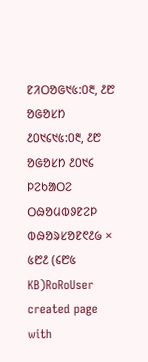ᱱᱤᱛᱚᱜ᱑᱕:᱐᱓, ᱒᱘ ᱚᱜᱚᱥᱴ ᱒᱐᱑᱔᱑᱕:᱐᱓, ᱒᱘ ᱚᱜᱚᱥᱴ ᱒᱐᱑᱔ ᱞᱮᱠᱟᱛᱮ ᱛᱷᱚᱢᱵᱽᱱᱮᱞ ᱵᱷᱚᱨᱥᱚᱱ᱖᱒᱙ × ᱕᱘᱒ (᱔᱘᱕ KB)RoRoUser created page with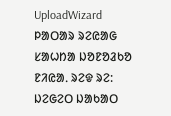UploadWizard
ᱞᱟᱛᱟᱨ ᱨᱮᱭᱟᱜ ᱥᱟᱦᱴᱟ ᱡᱚᱱᱚᱲᱠᱚ ᱱᱤᱭᱟᱹ ᱨᱮᱫ ᱨᱮ:
ᱡᱮᱜᱮᱛ ᱡᱟᱠᱟᱛ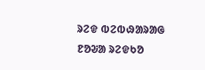ᱨᱮᱫ ᱵᱮᱵᱷᱟᱨᱟᱜ
ᱱᱚᱶᱟ ᱨᱮᱫᱠᱚ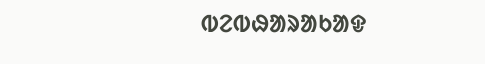ᱵᱮᱵᱷᱟᱨᱟᱠᱟᱫ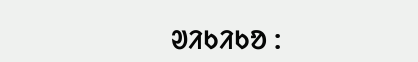ᱣᱤᱠᱤᱠᱚ :